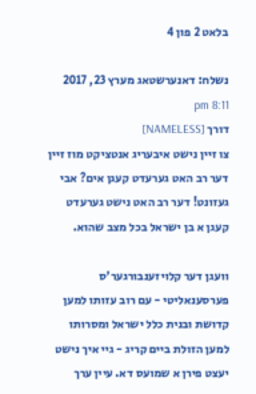בלאט 2 פון 4

נשלח: דאנערשטאג מערץ 23, 2017 8:11 pm
דורך [NAMELESS]
צו זיין נישט איבעריג אנטציקט מוז זיין דער רב האט גערעדט קעגן אים? אבי געזונט! דער רב האט נישט גערעדט קעגן א בן ישראל בכל מצב שהוא.

וועגן דער קלויזענבורגער'ס פערסענאליטי - עם רוב עזותו למען קדושת ובנית כלל ישראל ומסרותו למען הזולת ביים קריג - גיי איך נישט יעצט פירן א שמועס דא. עיין ערך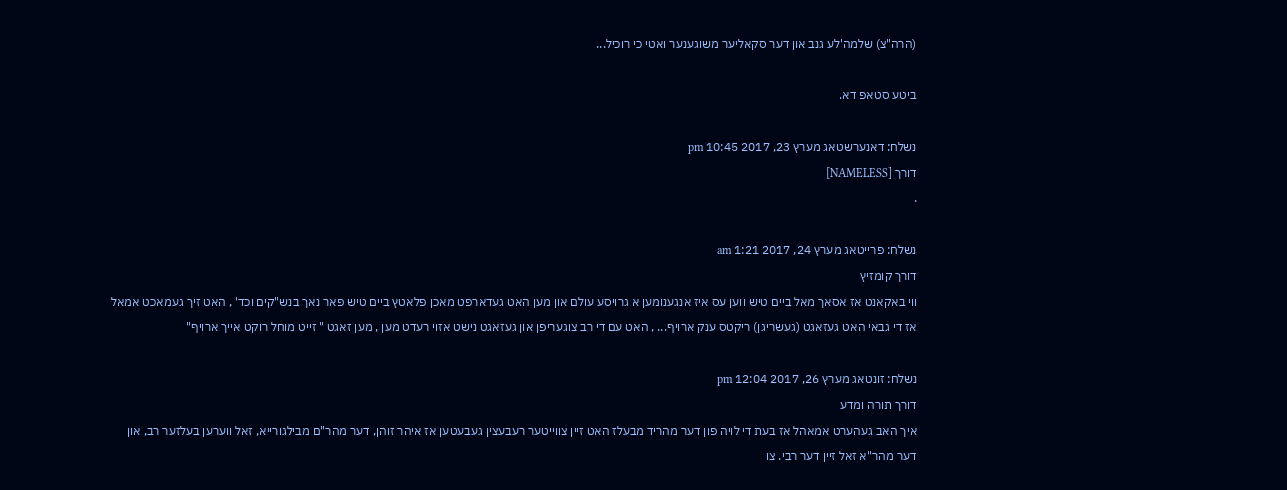(הרה"צ) שלמה'לע גנב און דער סקאליער משוגענער ואטי כי רוכיל...

ביטע סטאפ דא.

נשלח: דאנערשטאג מערץ 23, 2017 10:45 pm
דורך [NAMELESS]
.

נשלח: פרייטאג מערץ 24, 2017 1:21 am
דורך קומזיץ
ווי באקאנט אז אסאך מאל ביים טיש ווען עס איז אנגענומען א גרויסע עולם און מען האט געדארפט מאכן פלאטץ ביים טיש פאר נאך בנש"קים וכד' , האט זיך געמאכט אמאל אז די גבאי האט געזאגט (געשריגן) ריקטס ענק ארויף... , האט עם די רב צוגעריפן און געזאגט נישט אזוי רעדט מען , מען זאגט " זייט מוחל רוקט אייך ארויף"

נשלח: זונטאג מערץ 26, 2017 12:04 pm
דורך תורה ומדע
איך האב געהערט אמאהל אז בעת די לויה פון דער מהריד מבעלז האט זיין צווייטער רעבעצין געבעטען אז איהר זוהן, דער מהר"ם מבילגורייא, זאל ווערען בעלזער רב, און דער מהר"א זאל זיין דער רבי. צו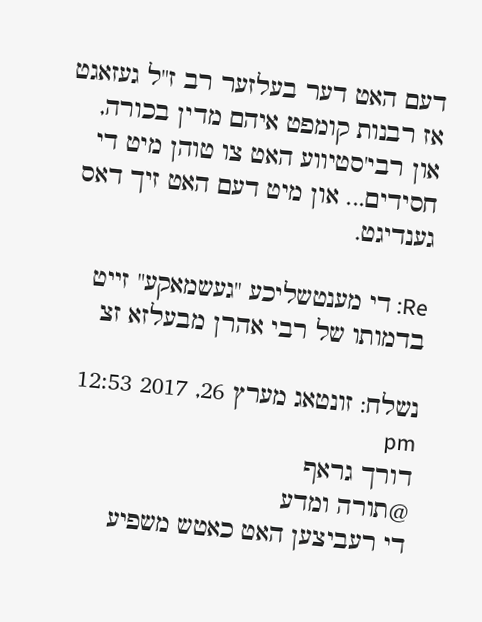דעם האט דער בעלזער רב ז"ל געזאגט אז רבנות קומפט איהם מדין בכורה, און רבי'סטיווע האט צו טוהן מיט די חסידים... און מיט דעם האט זיך דאס גענדיגט.

Re: די מענטשליכע "געשמאקע" זייט בדמותו של רבי אהרן מבעלזא זצ

נשלח: זונטאג מערץ 26, 2017 12:53 pm
דורך גראף
@תורה ומדע
די רעביצען האט כאטש משפיע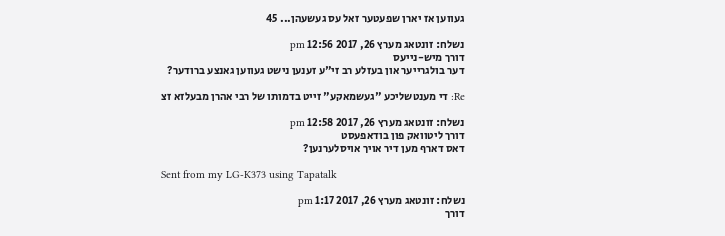געווען אז יארן שפעטער זאל עס געשעהן... 45

נשלח: זונטאג מערץ 26, 2017 12:56 pm
דורך מיש-נייעס
דער בולגרייער און בעזלע רב זי"ע זענען נישט געווען גאנצע ברודער?

Re: די מענטשליכע "געשמאקע" זייט בדמותו של רבי אהרן מבעלזא זצ

נשלח: זונטאג מערץ 26, 2017 12:58 pm
דורך ליטוואק פון בודאפעסט
דאס דארף מען דיר אויך אויסלערנען?

Sent from my LG-K373 using Tapatalk

נשלח: זונטאג מערץ 26, 2017 1:17 pm
דורך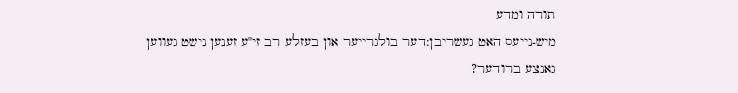תורה ומדע
מיש-נייעס האט געשריבן:דער בולגרייער און בעזלע רב זי"ע זענען נישט געווען גאנצע ברודער?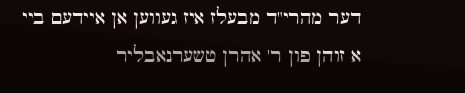דער מהרי"ד מבעלז איז געווען אן איידעם ביי א זוהן פון ר' אהרן טשערנאבליר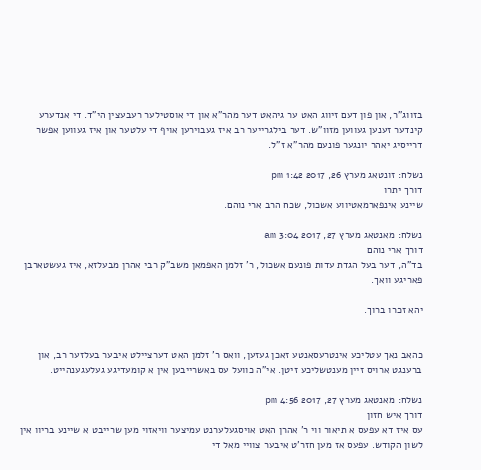בזווג"ר, און פון דעם זיווג האט ער גיהאט דער מהר"א און די אוסטילער רעבעצין הי"ד. די אנדערע קינדער זענען געווען מזוו"ש. דער בילגרייער רב איז געבוירען אויף די עלטער און איז געווען אפשר דרייסיג יאהר יונגער פונעם מהר"א ז"ל.

נשלח: זונטאג מערץ 26, 2017 1:42 pm
דורך יתרו
שיינע אינפארמאטיווע אשכול, שכח הרב ארי נוהם.

נשלח: מאנטאג מערץ 27, 2017 3:04 am
דורך ארי נוהם
בד"ה, דער בעל הגדת עדות פונעם אשכול, ר' זלמן האפמאן משב"ק רבי אהרן מבעלזא, איז געשטארבן פאריגע וואך.

יהא זכרו ברוך.


כהאב נאך עטליכע אינטרעסאנטע זאכן געזען, וואס ר' זלמן האט דערציילט איבער בעלזער רב, און ברענגט ארויס זיין מענטשליכע זיטן. אי"ה כוועל עס באשרייבען אין א קומעדיגע געלעגענהייט.

נשלח: מאנטאג מערץ 27, 2017 4:56 pm
דורך איש חזון
עס איז דא עפעס א תיאור ווי ר' אהרן האט אויסגעלערנט עמיצער וויאזוי מען שרייבט א שיינע בריוו אין לשון הקודש. עפעס אז מען חזר'ט איבער צוויי מאל די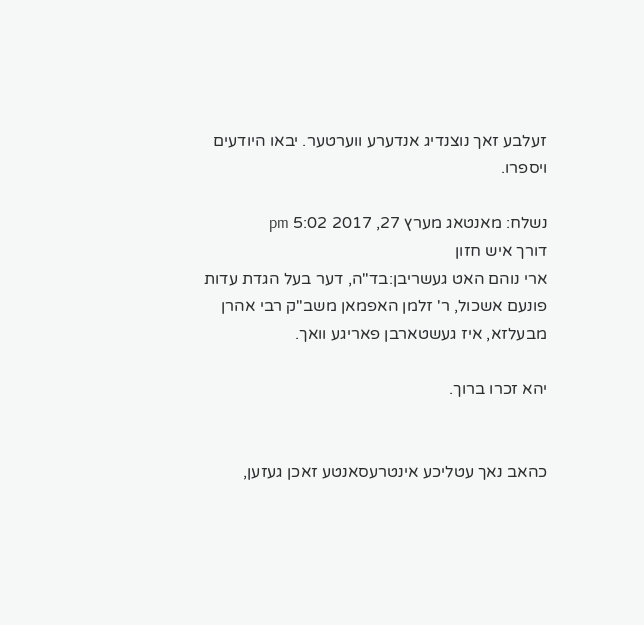זעלבע זאך נוצנדיג אנדערע ווערטער. יבאו היודעים ויספרו.

נשלח: מאנטאג מערץ 27, 2017 5:02 pm
דורך איש חזון
ארי נוהם האט געשריבן:בד"ה, דער בעל הגדת עדות פונעם אשכול, ר' זלמן האפמאן משב"ק רבי אהרן מבעלזא, איז געשטארבן פאריגע וואך.

יהא זכרו ברוך.


כהאב נאך עטליכע אינטרעסאנטע זאכן געזען,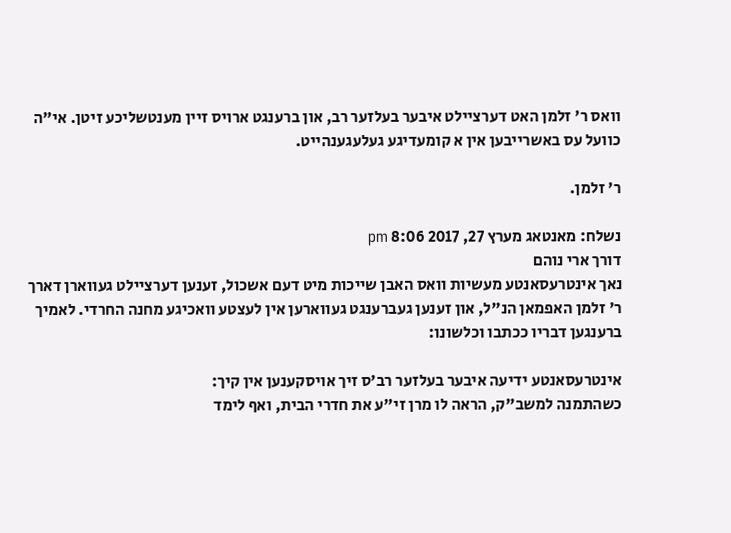וואס ר' זלמן האט דערציילט איבער בעלזער רב, און ברענגט ארויס זיין מענטשליכע זיטן. אי"ה כוועל עס באשרייבען אין א קומעדיגע געלעגענהייט.

ר' זלמן.

נשלח: מאנטאג מערץ 27, 2017 8:06 pm
דורך ארי נוהם
נאך אינטרעסאנטע מעשיות וואס האבן שייכות מיט דעם אשכול, זענען דערציילט געווארן דארך ר' זלמן האפמאן הנ"ל, און זענען געברענגט געווארען אין לעצטע וואכיגע מחנה החרדי. לאמיך ברענגען דבריו ככתבו וכלשונו:

אינטרעסאנטע ידיעה איבער בעלזער רב'ס זיך אויסקענען אין קיך:
כשהתמנה למשב"ק, הראה לו מרן זי"ע את חדרי הבית, ואף לימד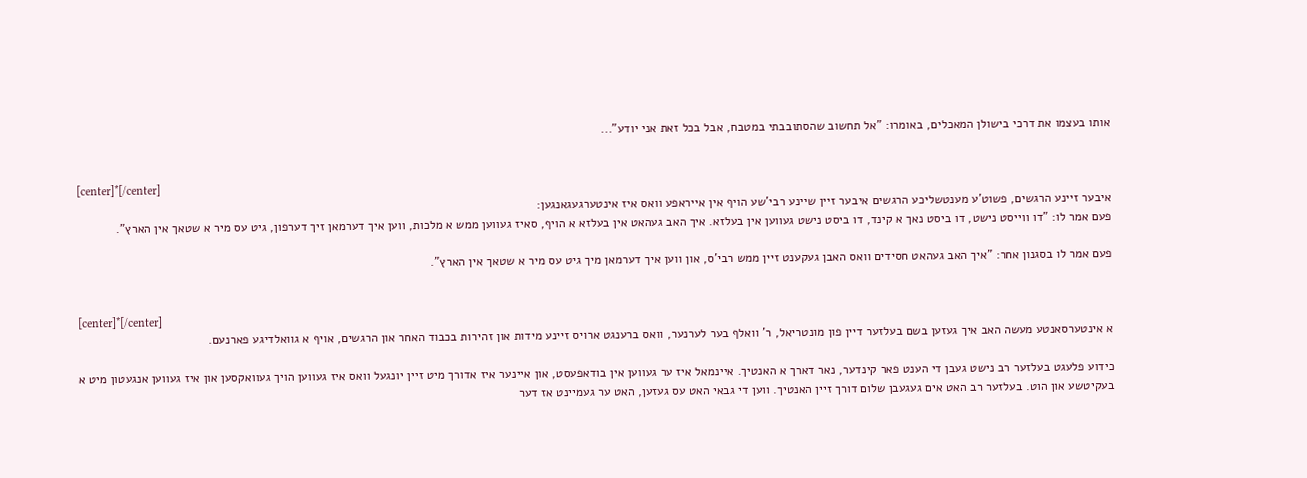אותו בעצמו את דרכי בישולן המאכלים, באומרו: "אל תחשוב שהסתובבתי במטבח, אבל בכל זאת אני יודע"...


[center]*[/center]
איבער זיינע הרגשים, פשוט'ע מענטשליכע הרגשים איבער זיין שיינע רבי'שע הויף אין אייראפע וואס איז אינטערגעגאנגען:
פעם אמר לו: "דו ווייסט נישט, דו ביסט נאך א קינד, דו ביסט נישט געווען אין בעלזא. איך האב געהאט אין בעלזא א הויף, סאיז געווען ממש א מלכות, ווען איך דערמאן זיך דערפון, גיט עס מיר א שטאך אין הארץ".

פעם אמר לו בסגנון אחר: "איך האב געהאט חסידים וואס האבן געקענט זיין ממש רבי'ס, און ווען איך דערמאן מיך גיט עס מיר א שטאך אין הארץ".


[center]*[/center]
א אינטערסאנטע מעשה האב איך געזען בשם בעלזער דיין פון מונטריאל, ר' וואלף בער לערנער, וואס ברענגט ארויס זיינע מידות און זהירות בכבוד האחר און הרגשים, אויף א גוואלדיגע פארנעם.

כידוע פלעגט בעלזער רב נישט געבן די הענט פאר קינדער, נאר דארך א האנטיך. איינמאל איז ער געווען אין בודאפעסט, און איינער איז אדורך מיט זיין יונגעל וואס איז געווען הויך געוואקסען און איז געווען אנגעטון מיט א בעקיטשע און הוט. בעלזער רב האט אים געגעבן שלום דורך זיין האנטיך. ווען די גבאי האט עס געזען, האט ער געמיינט אז דער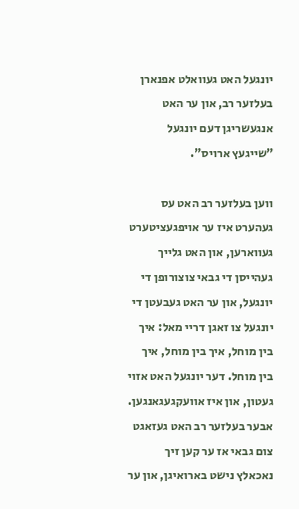יונגעל האט געוואלט אפנארן בעלזער רב, און ער האט אנגעשריגן דעם יונגעל "שייגעץ ארויס".

ווען בעלזער רב האט עס געהערט איז ער אויפגעציטערט געווארען, און האט גלייך געהייסן די גבאי צוצורופן די יונגעל, און ער האט געבעטן די יונגעל צו זאגן דריי מאל: איך בין מוחל, איך בין מוחל, איך בין מוחל. דער יונגעל האט אזוי געטון, און איז אוועקגעגאנגען. אבער בעלזער רב האט געזאגט צום גבאי אז ער קען זיך נאכאלץ נישט בארואיגן, און ער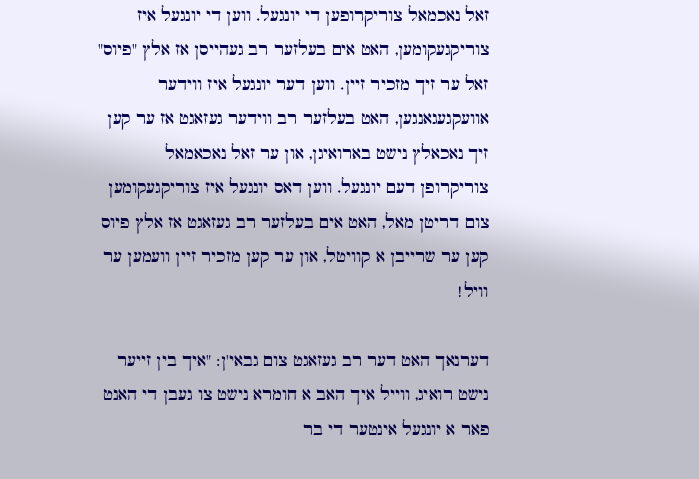זאל נאכמאל צוריקרופען די יונגעל. ווען די יונגעל איז צוריקגעקומען, האט אים בעלזער רב געהייסן אז אלץ "פיוס" זאל ער זיך מזכיר זיין. ווען דער יונגעל איז ווידער אוועקגעגאנגען, האט בעלזער רב ווידער געזאגט אז ער קען זיך נאכאלץ נישט בארואיגן, און ער זאל נאכאמאל צוריקרופן דעם יונגעל. ווען דאס יונגעל איז צוריקגעקומען צום דריטן מאל, האט אים בעלזער רב געזאגט אז אלץ פיוס קען ער שרייבן א קוויטל, און ער קען מזכיר זיין וועמען ער וויל!

דערנאך האט דער רב געזאגט צום גבאי'ן: "איך בין זייער נישט רואיג, ווייל איך האב א חומרא נישט צו געבן די האנט פאר א יונגעל אינטער די בר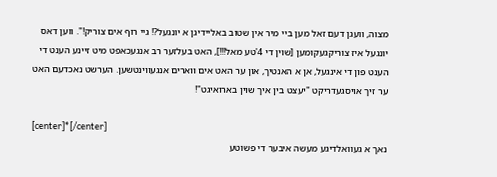מצוה, וועגן דעם זאל מען ביי מיר אין שטוב באליידיגן א יונגעל?! גיי רוף אים צוריק!". ווען דאס יונגעל איז צוריקגעקומען [שוין די 4'טע מאל!!!], האט בעלזער רב אנגעכאפט מיט זיינע הענט די הענט פון די אינגעל, אן א האנטיך, און ער האט אים ווארים אנגעווינטשען. הערשט נאכדעם האט ער זיך אויסגעדריקט "יעצט בין איך שוין בארואיגט"!

[center]*[/center]
נאך א געוואלדיגע מעשה איבער די פשוטע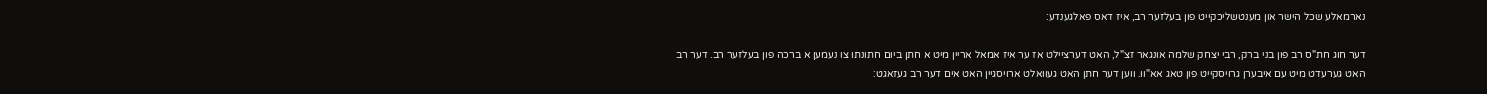נארמאלע שכל הישר און מענטשליכקייט פון בעלזער רב, איז דאס פאלגענדע:

דער חוג חת"ס רב פון בני ברק, רבי יצחק שלמה אונגאר זצ"ל, האט דערציילט אז ער איז אמאל אריין מיט א חתן ביום חתונתו צו נעמען א ברכה פון בעלזער רב. דער רב האט גערעדט מיט עם איבערן גרויסקייט פון טאג אא"וו. ווען דער חתן האט געוואלט ארויסגיין האט אים דער רב געזאגט: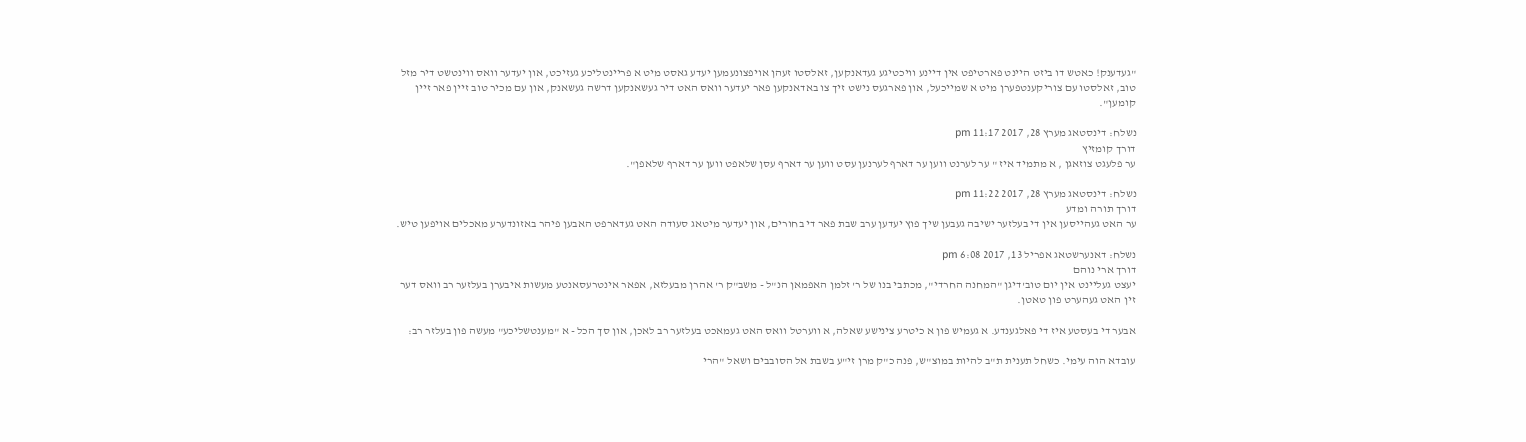"געדענק! כאטש דו ביזט היינט פארטיפט אין דיינע וויכטיגע געדאנקען, זאלסטו זעהן אויפצונעמען יעדע גאסט מיט א פריינטליכע געזיכט, און יעדער וואס ווינטשט דיר מזל טוב, זאלסטו עם צוריקענטפערן מיט א שמייכעל, און פארגעס נישט זיך צו באדאנקען פאר יעדער וואס האט דיר געשאנקען דרשה געשאנק, און עם מכיר טוב זיין פאר זיין קומען".

נשלח: דינסטאג מערץ 28, 2017 11:17 pm
דורך קומזיץ
ער פלעגט צוזאגן , א מתמיד איז " ער לערנט ווען ער דארף לערנען עסט ווען ער דארף עסן שלאפט ווען ער דארף שלאפן".

נשלח: דינסטאג מערץ 28, 2017 11:22 pm
דורך תורה ומדע
ער האט געהייסען אין די בעלזער ישיבה געבען שיך פוץ יעדען ערב שבת פאר די בחורים, און יעדער מיטאג סעודה האט געדארפט האבען פיהר באזונדערע מאכלים אויפען טיש.

נשלח: דאנערשטאג אפריל 13, 2017 6:08 pm
דורך ארי נוהם
יעצט געליינט אין יום טוב'דיגן "המחנה החרדי", מכתבי בנו של ר' זלמן האפמאן הנ"ל - משב"ק ר' אהרן מבעלזא, אפאר אינטרעסאנטע מעשות איבערן בעלזער רב וואס דער זין האט געהערט פון טאטן.

אבער די בעסטע איז די פאלגענדע. א געמיש פון א כיטרע צינישע שאלה, א ווערטל וואס האט געמאכט בעלזער רב לאכן, און סך הכל - א "מענטשליכע" מעשה פון בעלזר רב:

עובדא הוה עימי. כשחל תענית ת"ב להיות במוצ"ש, פנה כ"ק מרן זי"ע בשבת אל הסובבים ושאל "הרי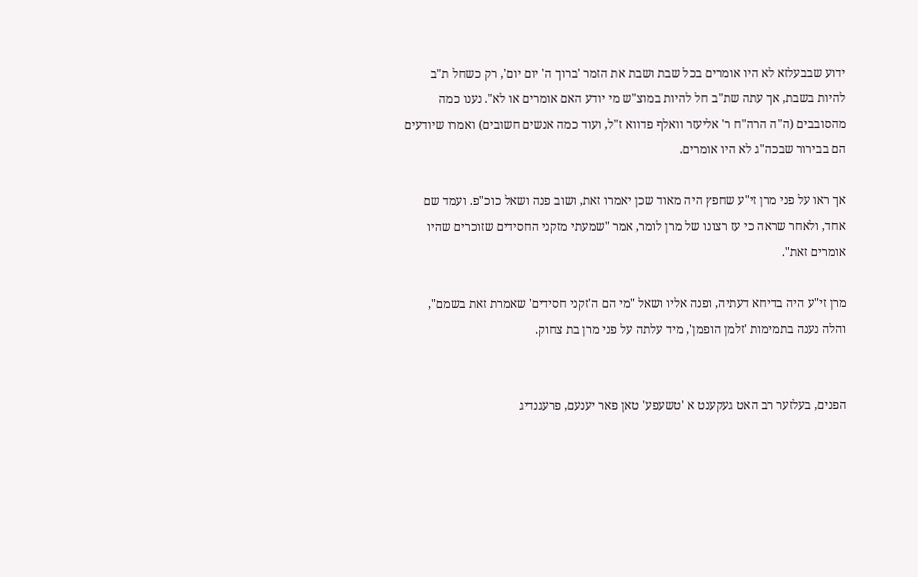ידוע שבבעלזא לא היו אומרים בכל שבת ושבת את הזמר 'ברוך ה' יום יום', רק כשחל ת"ב להיות בשבת, אך עתה שת"ב חל להיות במוצ"ש מי יודע האם אומרים או לא". נענו כמה מהסובבים (ה"ה הרה"ח ר' אליעזר וואלף פדווא ז"ל, ועוד כמה אנשים חשובים) ואמרו שיודעים הם בבירור שבכה"ג לא היו אומרים.

אך ראו על פני מרן זי"ע שחפץ היה מאוד שכן יאמרו זאת, ושוב פנה ושאל כוכ"פ. ועמד שם אחד, ולאחר שראה כי עז רצונו של מרן לומר, אמר "שמעתי מזקני החסידים שזוכרים שהיו אומרים זאת".

מרן זי"ע היה בדיחא דעתיה, ופנה אליו ושאל "מי הם ה'זקני חסידים' שאמרת זאת בשמם", והלה נענה בתמימות 'זלמן הופמן', מיד עלתה על פני מרן בת צחוק.


הפנים, בעלזער רב האט געקענט א 'טשעפע' טאן פאר יענעם, פרעגנדיג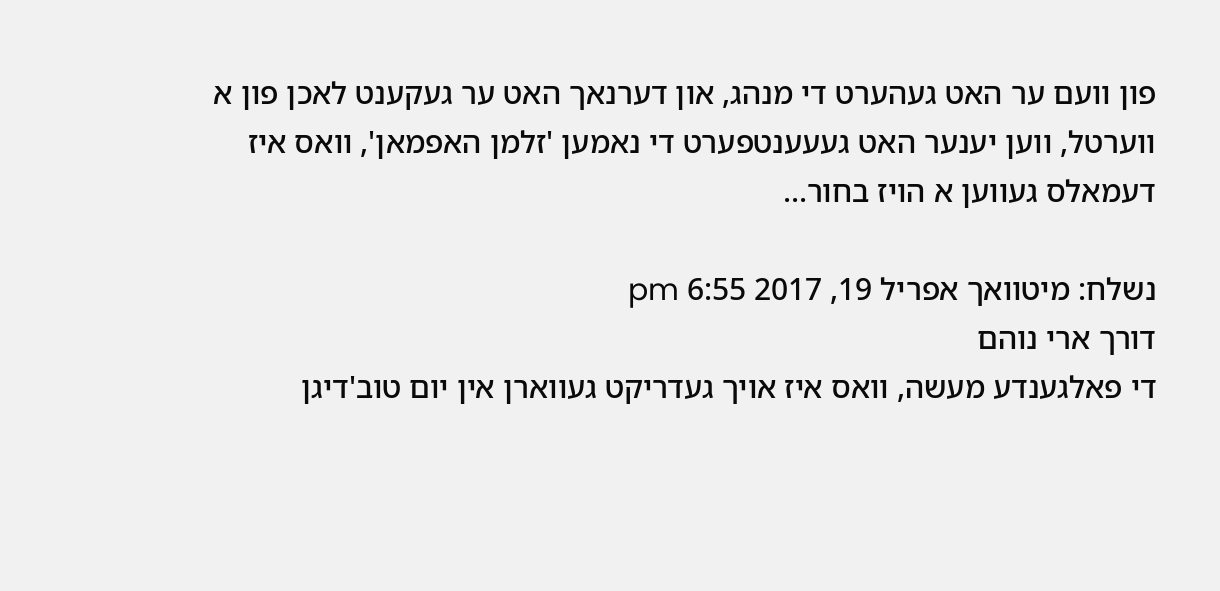פון וועם ער האט געהערט די מנהג, און דערנאך האט ער געקענט לאכן פון א ווערטל, ווען יענער האט געעענטפערט די נאמען 'זלמן האפמאן', וואס איז דעמאלס געווען א הויז בחור...

נשלח: מיטוואך אפריל 19, 2017 6:55 pm
דורך ארי נוהם
די פאלגענדע מעשה, וואס איז אויך געדריקט געווארן אין יום טוב'דיגן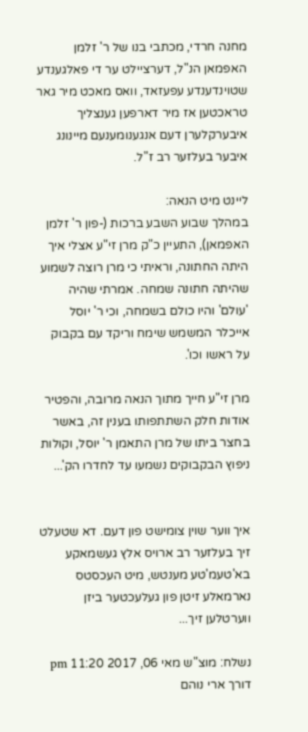מחנה חרדי, מכתבי בנו של ר' זלמן האפמאן הנ"ל, דערציילט ער די פאלגענדע שטוינדענדע עפעזאד, וואס מאכט מיר גאר טראכטען אז מיר דארפען גענצליך איבערקלערן דעם אנגענומענעם מיינונג איבער בעלזער רב ז"ל.

ליינט מיט הנאה:
במהלך שבוע השבע ברכות (-פון ר' זלמן האפמאן), התעיין כ"ק מרן זי"ע אצלי איך היתה החתונה, וראיתי כי מרן רוצה לשמוע שהיתה חתונה שמחה. אמרתי שהיה 'עולם' והיו כולם בשמחה, וכי ר' יוסל אייכלר המשמש שימח וריקד עם בקבוק על ראשו וכו'.

מרן זי"ע חייך מתוך הנאה מרובה, והפטיר אודות חלק השתתפותו בענין זה, באשר בחצר ביתו של מרן התאמן ר' יוסל, וקולות ניפוץ הבקבוקים נשמעו עד לחדרו הק'...


איך ווער שוין צומישט פון דעם. דא שטעלט זיך בעלזער רב ארויס אלץ געשמאקע בא'טעמ'טע מענטש, מיט העכסטס נארמאלע זיטן פון געלעכטער ביזן ווערטלען זיך...

נשלח: מוצ"ש מאי 06, 2017 11:20 pm
דורך ארי נוהם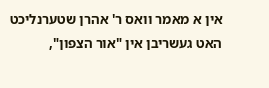אין א מאמר וואס ר' אהרן שטערנליכט האט געשריבן אין "אור הצפון",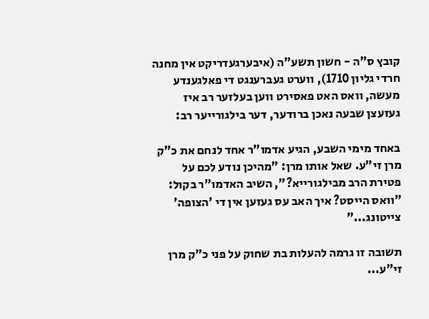קובץ ס"ה - חשון תשע"ה (איבערגעדריקט אין מחנה חרדי גליון 1710), ווערט געברענגט די פאלגענדע מעשה, וואס האט פאסירט ווען בעלזער רב איז געזעצן שבעה נאכן ברודער, דער בילגורייער רב:

באחד מימי השבע, הגיע אדמו"ר אחד לנחם את כ"ק מרן זי"ע. שאל אותו מרן: "מהיכן נודע לכם על פטירת הרב מבילגורייא?", השיב האדמו"ר בקול: "וואס הייסט? איך האב עס געזען אין די 'הצופה' צייטונג..."

תשובה זו גרמה להעלות בת שחוק על פני כ"ק מרן זי"ע...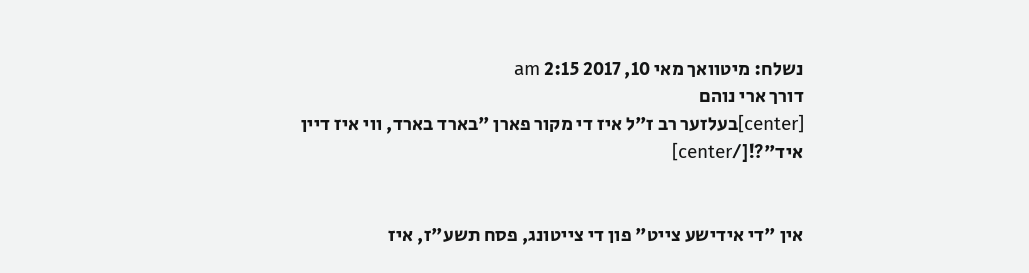נשלח: מיטוואך מאי 10, 2017 2:15 am
דורך ארי נוהם
[center]בעלזער רב ז"ל איז די מקור פארן "בארד בארד, ווי איז דיין איד"?![/center]


אין "די אידישע צייט" פון די צייטונג, פסח תשע"ז, איז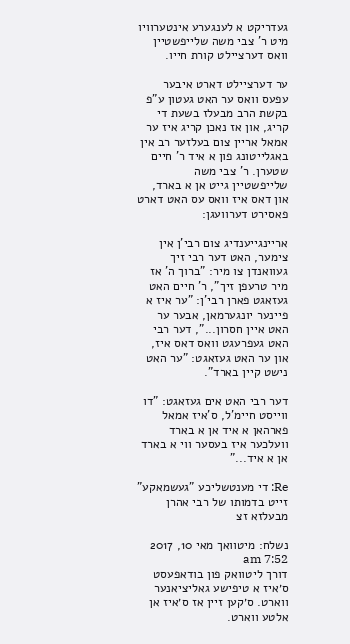געדריקט א לענגערע אינטערוויו מיט ר' צבי משה שלייפשטיין וואס דערציילט קורת חייו.

ער דערציילט דארט איבער עפעס וואס ער האט געטון ע"פ בקשת הרב מבעלז בשעת די קריג, און אז נאכן קריג איז ער אמאל אריין צום בעלזער רב אין באגלייטונג פון א איד ר' חיים שטערן. ר' צבי משה שלייפשטיין גייט אן א בארד, און דאס איז וואס עס האט דארט פאסירט דערוועגן:

אריינגייענדיג צום רבי'ן אין צימער, האט דער רבי זיך געוואנדן צו מיר: "ברוך ה' אז מיר טרעפן זיך", ר' חיים האט געזאגט פארן רבי'ן: "ער איז א פיינער יונגערמאן, אבער ער האט איין חסרון...", דער רבי האט געפרעגט וואס דאס איז, און ער האט געזאגט: "ער האט נישט קיין בארד".

דער רבי האט אים געזאגט: "דו ווייסט חיימ'ל, ס'איז אמאל פארהאן א איד אן א בארד וועלכער איז בעסער ווי א בארד אן א איד..."

Re: די מענטשליכע "געשמאקע" זייט בדמותו של רבי אהרן מבעלזא זצ

נשלח: מיטוואך מאי 10, 2017 7:52 am
דורך ליטוואק פון בודאפעסט
ס׳איז א טיפישע גאליציאנער ווארט. ס׳קען זיין אז ס׳איז אן אלטע ווארט.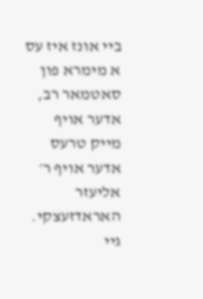ביי אונז איז עס א מימרא פון סאטמאר רב, אדער אויף מייק טרעס אדער אויף ר׳ אליעזר האראדזעצקי. גיי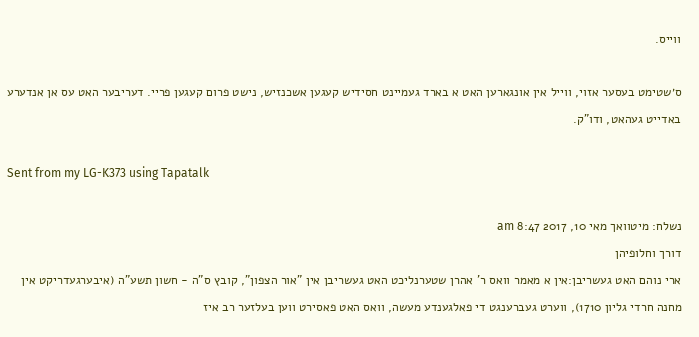ווייס.

ס׳שטימט בעסער אזוי, ווייל אין אונגארען האט א בארד געמיינט חסידיש קעגען אשכנזיש, נישט פרום קעגען פריי. דעריבער האט עס אן אנדערע באדייט געהאט, ודו"ק.

Sent from my LG-K373 using Tapatalk

נשלח: מיטוואך מאי 10, 2017 8:47 am
דורך וחלופיהן
ארי נוהם האט געשריבן:אין א מאמר וואס ר' אהרן שטערנליכט האט געשריבן אין "אור הצפון", קובץ ס"ה - חשון תשע"ה (איבערגעדריקט אין מחנה חרדי גליון 1710), ווערט געברענגט די פאלגענדע מעשה, וואס האט פאסירט ווען בעלזער רב איז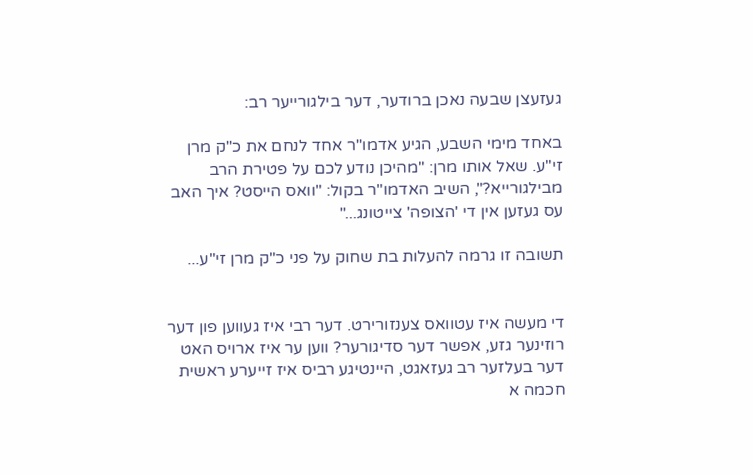געזעצן שבעה נאכן ברודער, דער בילגורייער רב:

באחד מימי השבע, הגיע אדמו"ר אחד לנחם את כ"ק מרן זי"ע. שאל אותו מרן: "מהיכן נודע לכם על פטירת הרב מבילגורייא?", השיב האדמו"ר בקול: "וואס הייסט? איך האב עס געזען אין די 'הצופה' צייטונג..."

תשובה זו גרמה להעלות בת שחוק על פני כ"ק מרן זי"ע...


די מעשה איז עטוואס צענזורירט. דער רבי איז געווען פון דער רוזינער גזע, אפשר דער סדיגורער? ווען ער איז ארויס האט דער בעלזער רב געזאגט, היינטיגע רביס איז זייערע ראשית חכמה א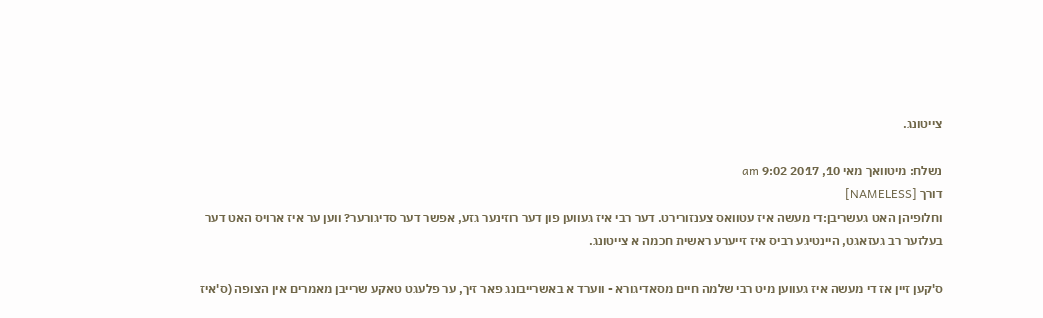צייטונג.

נשלח: מיטוואך מאי 10, 2017 9:02 am
דורך [NAMELESS]
וחלופיהן האט געשריבן:די מעשה איז עטוואס צענזורירט. דער רבי איז געווען פון דער רוזינער גזע, אפשר דער סדיגורער? ווען ער איז ארויס האט דער בעלזער רב געזאגט, היינטיגע רביס איז זייערע ראשית חכמה א צייטונג.

ס'קען זיין אז די מעשה איז געווען מיט רבי שלמה חיים מסאדיגורא - ווערד א באשרייבונג פאר זיך, ער פלעגט טאקע שרייבן מאמרים אין הצופה (ס'איז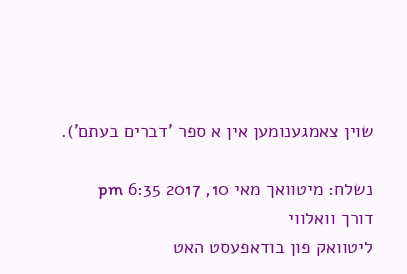שוין צאמגענומען אין א ספר 'דברים בעתם').

נשלח: מיטוואך מאי 10, 2017 6:35 pm
דורך וואלווי
ליטוואק פון בודאפעסט האט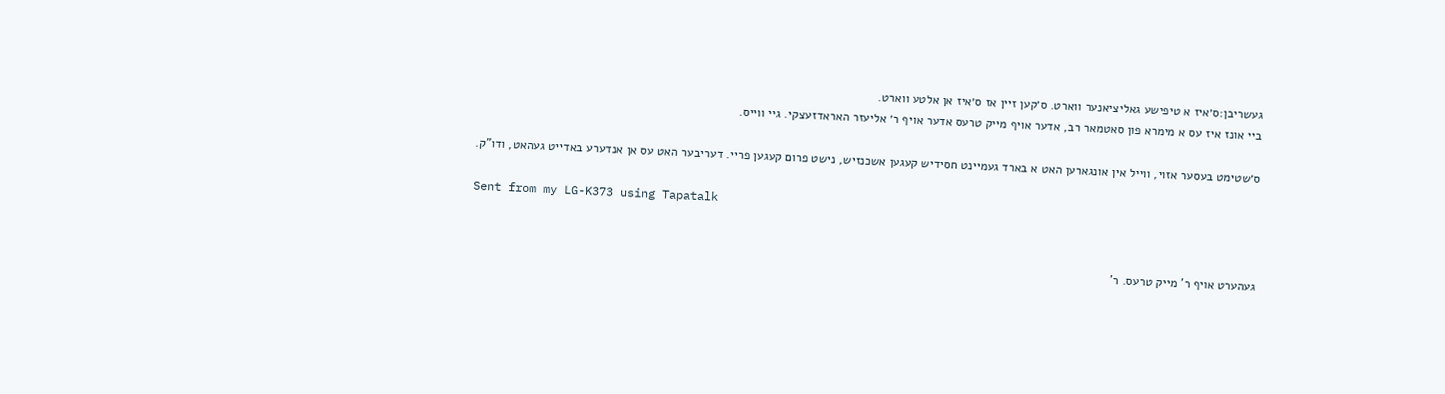געשריבן:ס׳איז א טיפישע גאליציאנער ווארט. ס׳קען זיין אז ס׳איז אן אלטע ווארט.
ביי אונז איז עס א מימרא פון סאטמאר רב, אדער אויף מייק טרעס אדער אויף ר׳ אליעזר האראדזעצקי. גיי ווייס.

ס׳שטימט בעסער אזוי, ווייל אין אונגארען האט א בארד געמיינט חסידיש קעגען אשכנזיש, נישט פרום קעגען פריי. דעריבער האט עס אן אנדערע באדייט געהאט, ודו"ק.

Sent from my LG-K373 using Tapatalk


געהערט אויף ר' מייק טרעס. ר'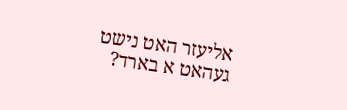אליעזר האט נישט געהאט א בארד?